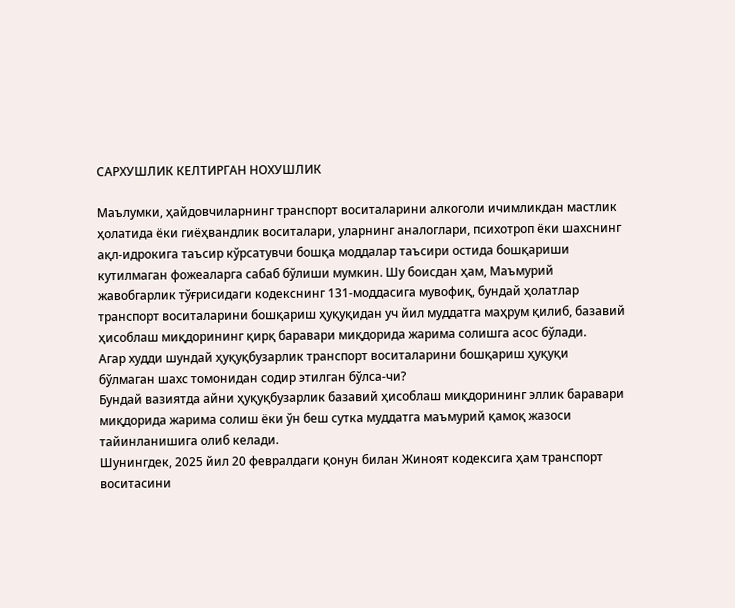САРХУШЛИК КЕЛТИРГАН НОХУШЛИК

Маълумки, ҳайдовчиларнинг транспорт воситаларини алкоголи ичимликдан мастлик ҳолатида ёки гиёҳвандлик воситалари, уларнинг аналоглари, психотроп ёки шахснинг ақл-идрокига таъсир кўрсатувчи бошқа моддалар таъсири остида бошқариши кутилмаган фожеаларга сабаб бўлиши мумкин. Шу боисдан ҳам, Маъмурий жавобгарлик тўғрисидаги кодекснинг 131-моддасига мувофиқ, бундай ҳолатлар транспорт воситаларини бошқариш ҳуқуқидан уч йил муддатга маҳрум қилиб, базавий ҳисоблаш миқдорининг қирқ баравари миқдорида жарима солишга асос бўлади.
Агар худди шундай ҳуқуқбузарлик транспорт воситаларини бошқариш ҳуқуқи бўлмаган шахс томонидан содир этилган бўлса-чи?
Бундай вазиятда айни ҳуқуқбузарлик базавий ҳисоблаш миқдорининг эллик баравари миқдорида жарима солиш ёки ўн беш сутка муддатга маъмурий қамоқ жазоси тайинланишига олиб келади.
Шунингдек, 2025 йил 20 февралдаги қонун билан Жиноят кодексига ҳам транспорт воситасини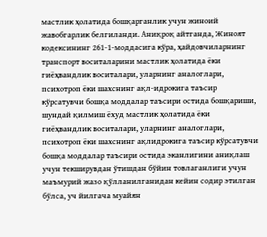мастлик ҳолатида бошқарганлик учун жиноий жавобгарлик белгиланди. Аниқроқ айтганда, Жиноят кодексининг 261-1-моддасига кўра, ҳайдовчиларнинг транспорт воситаларини мастлик ҳолатида ёки гиёҳвандлик воситалари, уларнинг аналоглари, психотроп ёки шахснинг ақл-идрокига таъсир кўрсатувчи бошқа моддалар таъсири остида бошқариши, шундай қилмиш ёхуд мастлик ҳолатида ёки гиёҳвандлик воситалари, уларнинг аналоглари, психотроп ёки шахснинг ақлидрокига таъсир кўрсатувчи бошқа моддалар таъсири остида эканлигини аниқлаш учун текширувдан ўтишдан бўйин товлаганлиги учун маъмурий жазо қўлланилганидан кейин содир этилган бўлса, уч йилгача муайян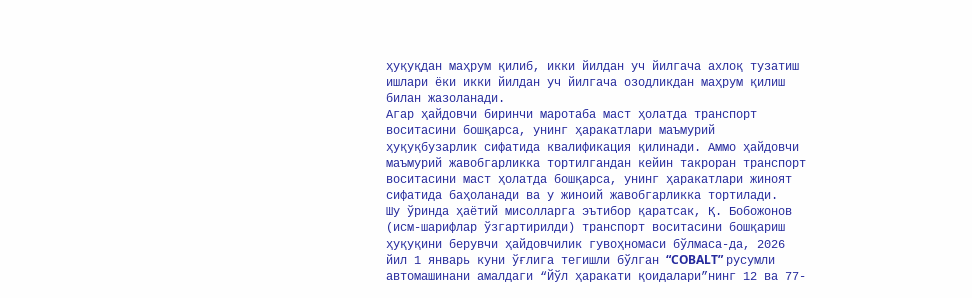ҳуқуқдан маҳрум қилиб, икки йилдан уч йилгача ахлоқ тузатиш ишлари ёки икки йилдан уч йилгача озодликдан маҳрум қилиш билан жазоланади.
Агар ҳайдовчи биринчи маротаба маст ҳолатда транспорт воситасини бошқарса, унинг ҳаракатлари маъмурий ҳуқуқбузарлик сифатида квалификация қилинади. Аммо ҳайдовчи маъмурий жавобгарликка тортилгандан кейин такроран транспорт воситасини маст ҳолатда бошқарса, унинг ҳаракатлари жиноят сифатида баҳоланади ва у жиноий жавобгарликка тортилади.
Шу ўринда ҳаётий мисолларга эътибор қаратсак, Қ. Бобожонов (исм-шарифлар ўзгартирилди) транспорт воситасини бошқариш ҳуқуқини берувчи ҳайдовчилик гувоҳномаси бўлмаса-да, 2026 йил 1 январь куни ўғлига тегишли бўлган “COBALT” русумли автомашинани амалдаги “Йўл ҳаракати қоидалари”нинг 12 ва 77-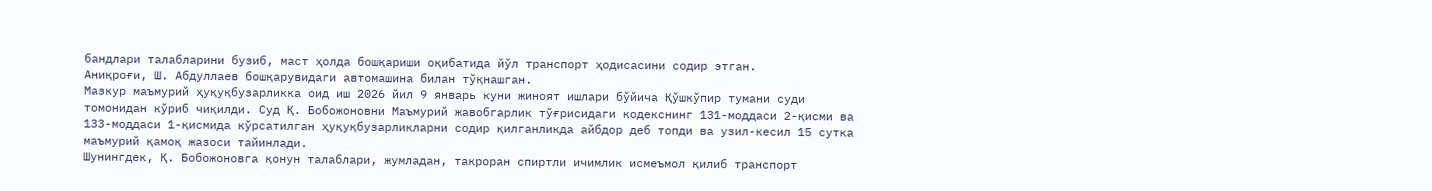бандлари талабларини бузиб, маст ҳолда бошқариши оқибатида йўл транспорт ҳодисасини содир этган.
Аниқроғи, Ш. Абдуллаев бошқарувидаги автомашина билан тўқнашган.
Мазкур маъмурий ҳуқуқбузарликка оид иш 2026 йил 9 январь куни жиноят ишлари бўйича Қўшкўпир тумани суди томонидан кўриб чиқилди. Суд Қ. Бобожоновни Маъмурий жавобгарлик тўғрисидаги кодекснинг 131-моддаси 2-қисми ва 133-моддаси 1-қисмида кўрсатилган ҳуқуқбузарликларни содир қилганликда айбдор деб топди ва узил-кесил 15 сутка маъмурий қамоқ жазоси тайинлади.
Шунингдек, Қ. Бобожоновга қонун талаблари, жумладан, такроран спиртли ичимлик исмеъмол қилиб транспорт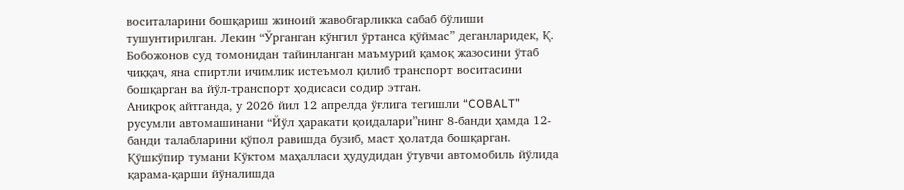воситаларини бошқариш жиноий жавобгарликка сабаб бўлиши тушунтирилган. Лекин “Ўрганган кўнгил ўртанса қўймас” деганларидек, Қ. Бобожонов суд томонидан тайинланган маъмурий қамоқ жазосини ўтаб чиққач, яна спиртли ичимлик истеъмол қилиб транспорт воситасини бошқарган ва йўл-транспорт ҳодисаси содир этган.
Аниқроқ айтганда, у 2026 йил 12 апрелда ўғлига тегишли “COBALT” русумли автомашинани “Йўл ҳаракати қоидалари”нинг 8-банди ҳамда 12-банди талабларини қўпол равишда бузиб, маст ҳолатда бошқарган.
Қўшкўпир тумани Кўктом маҳалласи ҳудудидан ўтувчи автомобиль йўлида қарама-қарши йўналишда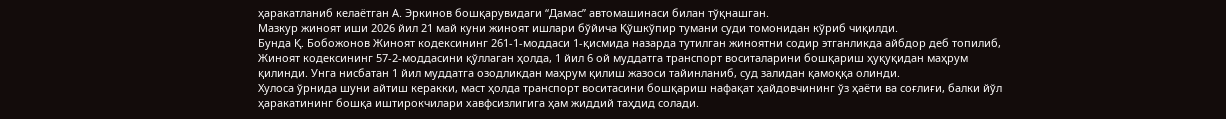ҳаракатланиб келаётган А. Эркинов бошқарувидаги “Дамас” автомашинаси билан тўқнашган.
Мазкур жиноят иши 2026 йил 21 май куни жиноят ишлари бўйича Қўшкўпир тумани суди томонидан кўриб чиқилди.
Бунда Қ. Бобожонов Жиноят кодексининг 261-1-моддаси 1-қисмида назарда тутилган жиноятни содир этганликда айбдор деб топилиб, Жиноят кодексининг 57-2-моддасини қўллаган ҳолда, 1 йил 6 ой муддатга транспорт воситаларини бошқариш ҳуқуқидан маҳрум қилинди. Унга нисбатан 1 йил муддатга озодликдан маҳрум қилиш жазоси тайинланиб, суд залидан қамоққа олинди.
Хулоса ўрнида шуни айтиш керакки, маст ҳолда транспорт воситасини бошқариш нафақат ҳайдовчининг ўз ҳаёти ва соғлиғи, балки йўл ҳаракатининг бошқа иштирокчилари хавфсизлигига ҳам жиддий таҳдид солади.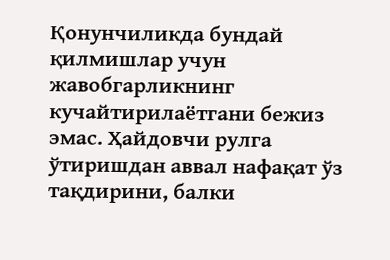Қонунчиликда бундай қилмишлар учун жавобгарликнинг кучайтирилаётгани бежиз эмас. Ҳайдовчи рулга ўтиришдан аввал нафақат ўз тақдирини, балки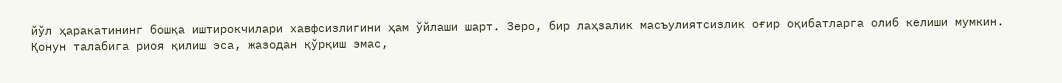йўл ҳаракатининг бошқа иштирокчилари хавфсизлигини ҳам ўйлаши шарт. Зеро, бир лаҳзалик масъулиятсизлик оғир оқибатларга олиб келиши мумкин. Қонун талабига риоя қилиш эса, жазодан қўрқиш эмас,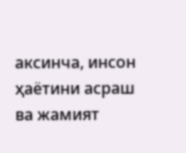аксинча, инсон ҳаётини асраш ва жамият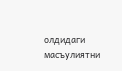олдидаги масъулиятни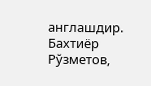англашдир.
Бахтиёр Рўзметов,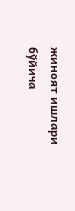жиноят ишлари бўйича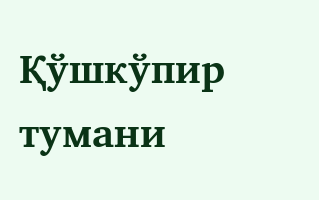Қўшкўпир тумани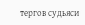тергов судьяси